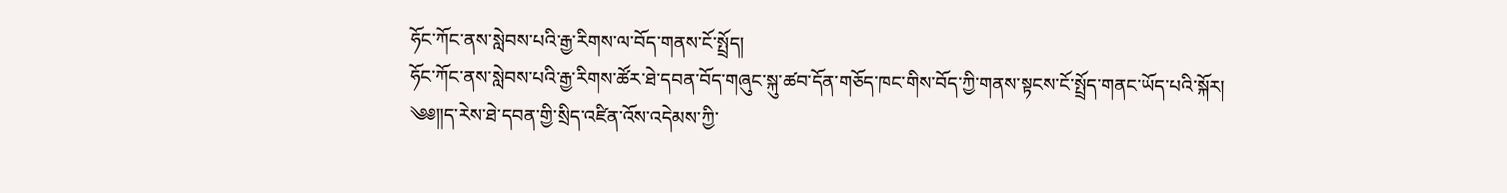ཧོང་ཀོང་ནས་སླེབས་པའི་རྒྱ་རིགས་ལ་བོད་གནས་ངོ་སྤྲོད།
ཧོང་ཀོང་ནས་སླེབས་པའི་རྒྱ་རིགས་ཚོར་ཐེ་དབན་བོད་གཞུང་སྐུ་ཚབ་དོན་གཅོད་ཁང་གིས་བོད་ཀྱི་གནས་སྟངས་ངོ་སྤྲོད་གནང་ཡོད་པའི་སྐོར།
༄༅༎ད་རེས་ཐེ་དབན་གྱི་སྲིད་འཛིན་འོས་འདེམས་ཀྱི་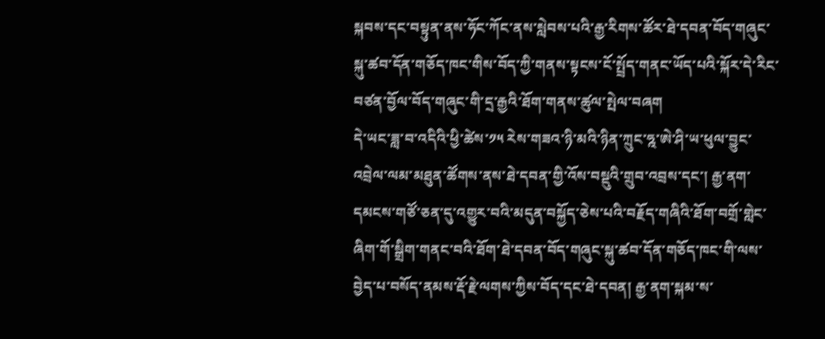སྐབས་དང་བསྟུན་ནས་ཧོང་ཀོང་ནས་སླེབས་པའི་རྒྱ་རིགས་ཚོར་ཐེ་དབན་བོད་གཞུང་སྐུ་ཚབ་དོན་གཅོད་ཁང་གིས་བོད་ཀྱི་གནས་སྟངས་ངོ་སྤྲོད་གནང་ཡོད་པའི་སྐོར་དེ་རིང་བཙན་བྱོལ་བོད་གཞུང་གི་དྲ་རྒྱའི་ཐོག་གནས་ཚུལ་སྤེལ་བཞག
དེ་ཡང་ཟླ་བ་འདིའི་ཕྱི་ཚེས་༡༥ རེས་གཟའ་ཉི་མའི་ཉིན་ཀྲུང་ཧྰ་ཨེ་ཤི་ཡ་ཕུལ་བྱུང་འབྲེལ་ལམ་མཐུན་ཚོགས་ནས་ཐེ་དབན་གྱི་འོས་བསྡུའི་གྲུབ་འབྲས་དང་། རྒྱ་ནག་དམངས་གཙོ་ཅན་དུ་འགྱུར་བའི་མདུན་བསྐྱོད་ཅེས་པའི་བརྗོད་གཞིའི་ཐོག་བགྲོ་གླེང་ཞིག་གོ་སྒྲིག་གནང་བའི་ཐོག་ཐེ་དབན་བོད་གཞུང་སྐུ་ཚབ་དོན་གཅོད་ཁང་གི་ལས་བྱེད་པ་བསོད་ནམས་རྡོ་རྗེ་ལགས་ཀྱིས་བོད་དང་ཐེ་དབན། རྒྱ་ནག་སྐམ་ས་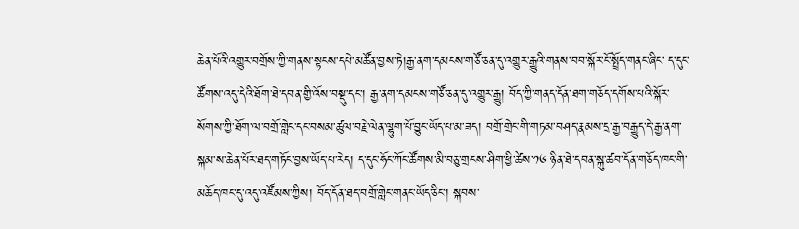ཆེན་པོའི་འགྱུར་བགྲོས་ཀྱི་གནས་སྟངས་དཔེ་མཚོན་བྱས་ཏེ།རྒྱ་ནག་དམངས་གཙོ་ཅན་དུ་འགྱུར་རྒྱུའི་གནས་བབ་སྐོར་ངོ་སྤྲོད་གནང་ཞིང་ ད་དུང་ཚོགས་འདུ་དེའི་ཐོག་ཐེ་དབན་གྱི་འོས་བསྡུ་དང་། རྒྱ་ནག་དམངས་གཙོ་ཅན་དུ་འགྱུར་རྒྱུ། བོད་ཀྱི་གནད་དོན་ཐག་གཅོད་དགོས་པའི་སྐོར་སོགས་ཀྱི་ཐོག་ལ་བགྲོ་གླེང་དང་བསམ་ཚུལ་བརྗེ་ལེན་ལྷུག་པོ་བྱུང་ཡོད་པ་མ་ཟད། བགྲོ་གྲེང་གི་གཏམ་བཤད་རྣམས་དྲ་རྒྱ་བརྒྱུད་དེ་རྒྱ་ནག་སྐམ་ས་ཆེན་པོར་ཐད་གཏོང་བྱས་ཡོད་པ་རེད། ད་དུང་ཧོང་ཀོང་ཚོགས་མི་བཅུ་གྲངས་ཤིག་ཕྱི་ཚེས་༡༦ ཉིན་ཐེ་དབན་སྐུ་ཚབ་དོན་གཅོད་ཁང་གི་མཆོད་ཁང་དུ་འདུ་འཛོམས་ཀྱིས། བོད་དོན་ཐད་བགྲོ་གླེང་གནང་ཡོད་ཅིང་། སྐབས་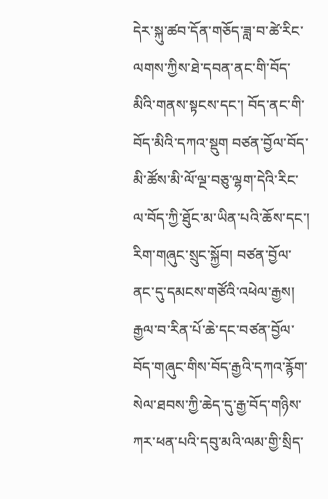དེར་སྐུ་ཚབ་དོན་གཅོད་ཟླ་བ་ཚེ་རིང་ལགས་ཀྱིས་ཐེ་དབན་ནང་གི་བོད་མིའི་གནས་སྟངས་དང་། བོད་ནང་གི་བོད་མིའི་དཀའ་སྡུག བཙན་བྱོལ་བོད་མི་ཚོས་མི་ལོ་ལྔ་བཅུ་ལྷག་དེའི་རིང་ལ་བོད་ཀྱི་ཐོུང་མ་ཡིན་པའི་ཆོས་དང་། རིག་གཞུང་སྲུང་སྐྱོབ། བཙན་བྱོལ་ནང་དུ་དམངས་གཙོའི་འཕེལ་རྒྱས། རྒྱལ་བ་རིན་པོ་ཆེ་དང་བཙན་བྱོལ་བོད་གཞུང་གིས་བོད་རྒྱའི་དཀའ་རྙོག་སེལ་ཐབས་ཀྱི་ཆེད་དུ་རྒྱ་བོད་གཉིས་ཀར་ཕན་པའི་དབུ་མའི་ལམ་གྱི་སྲིད་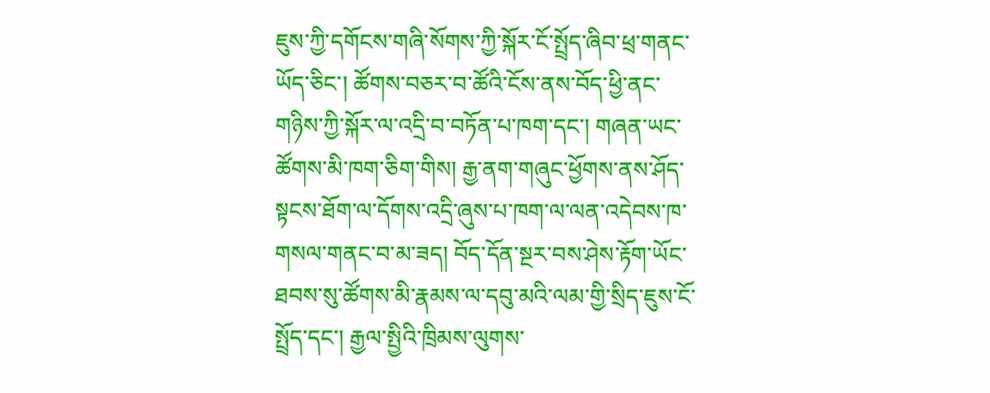ཇུས་ཀྱི་དགོངས་གཞི་སོགས་ཀྱི་སྐོར་ངོ་སྤྲོད་ཞིབ་ཕྲ་གནང་ཡོད་ཅིང་། ཚོགས་བཅར་བ་ཚོའི་ངོས་ནས་བོད་ཕྱི་ནང་གཉིས་ཀྱི་སྐོར་ལ་འདྲི་བ་བཏོན་པ་ཁག་དང་། གཞན་ཡང་ཚོགས་མི་ཁག་ཅིག་གིས། རྒྱ་ནག་གཞུང་ཕྱོགས་ནས་ཤོད་སྟངས་ཐོག་ལ་དོགས་འདྲི་ཞུས་པ་ཁག་ལ་ལན་འདེབས་ཁ་གསལ་གནང་བ་མ་ཟད། བོད་དོན་སྔར་བས་ཤེས་རྟོག་ཡོང་ཐབས་སུ་ཚོགས་མི་རྣམས་ལ་དབུ་མའི་ལམ་གྱི་སྲིད་ཇུས་ངོ་སྤྲོད་དང་། རྒྱལ་སྤྱིའི་ཁྲིམས་ལུགས་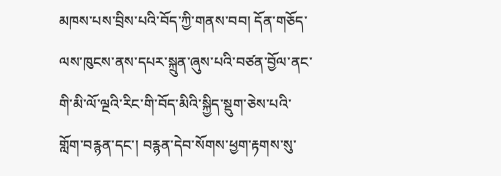མཁས་པས་བྲིས་པའི་བོད་ཀྱི་གནས་བབ། དོན་གཅོད་ལས་ཁུངས་ནས་དཔར་སྐྲུན་ཞུས་པའི་བཙན་བྱོལ་ནང་གི་མི་ལོ་ལྔའི་རིང་གི་བོད་མིའི་སྐྱིད་སྡུག་ཅེས་པའི་གློག་བརྙན་དང་། བརྙན་དེབ་སོགས་ཕྱག་རྟགས་སུ་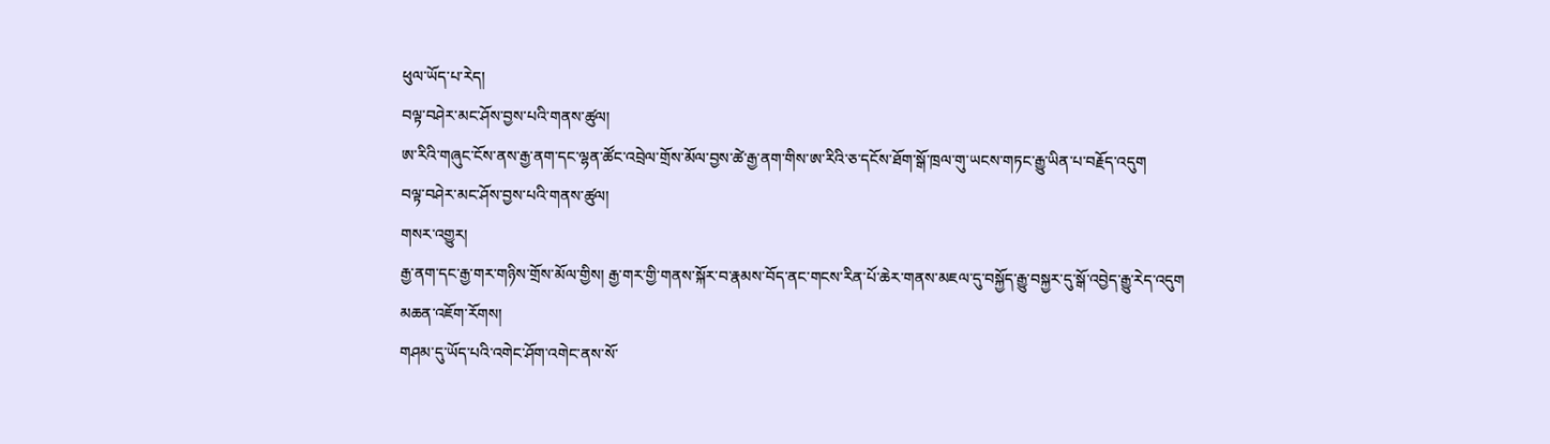ཕུལ་ཡོད་པ་རེད།
བལྟ་བཤེར་མང་ཤོས་བྱས་པའི་གནས་ཚུལ།
ཨ་རིའི་གཞུང་ངོས་ནས་རྒྱ་ནག་དང་ལྷན་ཚོང་འབྲེལ་གྲོས་མོལ་བྱས་ཚེ་རྒྱ་ནག་གིས་ཨ་རིའི་ཅ་དངོས་ཐོག་སྒོ་ཁྲལ་གུ་ཡངས་གཏང་རྒྱུ་ཡིན་པ་བརྗོད་འདུག
བལྟ་བཤེར་མང་ཤོས་བྱས་པའི་གནས་ཚུལ།
གསར་འགྱུར།
རྒྱ་ནག་དང་རྒྱ་གར་གཉིས་གྲོས་མོལ་གྱིས། རྒྱ་གར་གྱི་གནས་སྐོར་བ་རྣམས་བོད་ནང་གངས་རིན་པོ་ཆེར་གནས་མཇལ་དུ་བསྐྱོད་རྒྱུ་བསྐྱར་དུ་སྒོ་འབྱེད་རྒྱུ་རེད་འདུག
མཆན་འཇོག་རོགས།
གཤམ་དུ་ཡོད་པའི་འགེང་ཤོག་འགེང་ནས་སོ་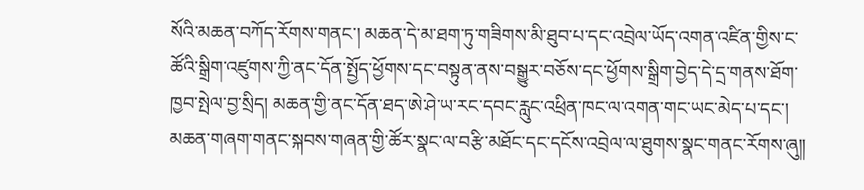སོའི་མཆན་བཀོད་རོགས་གནང་། མཆན་དེ་མ་ཐག་ཏུ་གཟིགས་མི་ཐུབ་པ་དང་འབྲེལ་ཡོད་འགན་འཛིན་གྱིས་ང་ཚོའི་སྒྲིག་འཛུགས་ཀྱི་ནང་དོན་སྤྱོད་ཕྱོགས་དང་བསྟུན་ནས་བསྒྱུར་བཅོས་དང་ཕྱོགས་སྒྲིག་བྱེད་དེ་དྲ་གནས་ཐོག་ཁྱབ་སྤེལ་བྱ་སྲིད། མཆན་གྱི་ནང་དོན་ཐད་ཨེ་ཤེ་ཡ་རང་དབང་རླུང་འཕྲིན་ཁང་ལ་འགན་གང་ཡང་མེད་པ་དང་། མཆན་གཞག་གནང་སྐབས་གཞན་གྱི་ཚོར་སྣང་ལ་བརྩི་མཐོང་དང་དངོས་འབྲེལ་ལ་ཐུགས་སྣང་གནང་རོགས་ཞུ༎